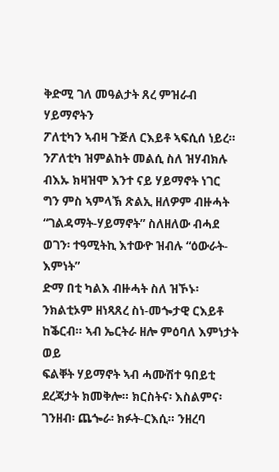ቅድሚ ገለ መዓልታት ጸረ ምዝራብ ሃይማኖትን
ፖለቲካን ኣብዛ ጉጅለ ርእይቶ ኣፍሲሰ ነይረ። ንፖለቲካ ዝምልከት መልሲ ስለ ዝሃብክሉ ብእኡ ክዛዝሞ እንተ ናይ ሃይማኖት ነገር
ግን ምስ ኣምላኽ ጽልኢ ዘለዎም ብዙሓት “ገልዳማት-ሃይማኖት” ስለዘለው ብሓደ ወገን፡ ተዓሚትኪ እተውዮ ዝብሉ “ዕውራት-እምነት”
ድማ በቲ ካልእ ብዙሓት ስለ ዝኾኑ፡ ንክልቲኦም ዘነጻጸረ ስነ-መጐታዊ ርእይቶ ከቕርብ። ኣብ ኤርትራ ዘሎ ምዕባለ እምነታት ወይ
ፍልቐት ሃይማኖት ኣብ ሓሙሽተ ዓበይቲ ደረጃታት ክመቅሎ። ክርስትና፡ እስልምና፡ ገንዘብ፡ ጨጐራ፡ ክፉት-ርእሲ። ንዘረባ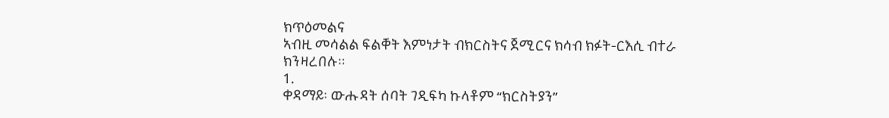ክጥዕመልና
ኣብዚ መሳልል ፍልቐት እምነታት ብክርስትና ጀሚርና ክሳብ ክፉት-ርእሲ ብተራ ክንዛረበሉ።
1.
ቀዳማይ፡ ውሑዳት ሰባት ገዲፍካ ኩላቶም “ክርስትያን”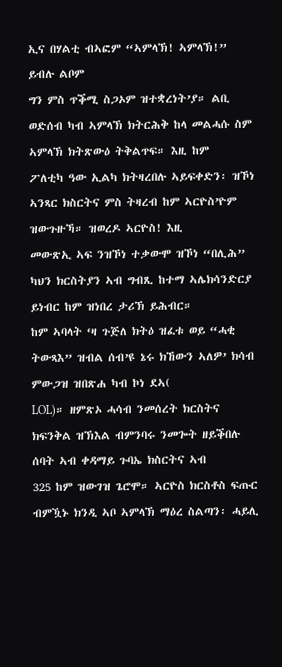ኢና በሃልቲ ብኣፎም “ኣምላኽ! ኣምላኽ!” ይብሉ ልቦም
ግን ምስ ጥቕሚ ስጋኦም ዝተቋረነት’ያ። ልቢ ወድሰብ ካብ ኣምላኽ ክትርሕቅ ከላ መልሓሱ ስም ኣምላኽ ክትጽውዕ ትቅልጥፍ። እዚ ከም
ፖለቲካ ዓው ኢልካ ክትዛረበሉ ኣይፍቀድን፡ ዝኾነ ኣንጻር ክስርትና ምስ ትዛረብ ከም ኣርዮስ’ዮም ዝውጉዙኻ። ዝወረዶ ኣርዮስ! እዚ
መውጽኢ ኣፍ ንዝኾነ ተቃውሞ ዝኾነ “በሊሕ” ካህን ክርስትያን ኣብ ግብጺ ከተማ ኣሌክሳንድርያ ይነብር ከም ዝነበረ ታሪኽ ይሕብር።
ከም ኣባላት ‘ዛ ጉጅለ ክትዕ ዝፈቱ ወይ “ሓቂ ትውጻእ” ዝብል ሰብ’ዩ ኔሩ ክኸውን ኣለዎ’ ክሳብ ምውጋዝ ዝበጽሐ ካብ ኮነ ደኣ(
LOL)። ዘምጽኦ ሓሳብ ንመሰረት ክርስትና ክፍንቅል ዝኽእል ብምንባሩ ንመጐት ዘይቕበሉ ሰባት ኣብ ቀዳማይ ጉባኤ ክስርትና ኣብ
325 ከም ዝውገዝ ጌሮሞ። ኣርዮስ ክርስቶስ ፍጡር ብምዃኑ ክንዲ ኣቦ ኣምላኽ ማዕረ ስልጣን፡ ሓይሊ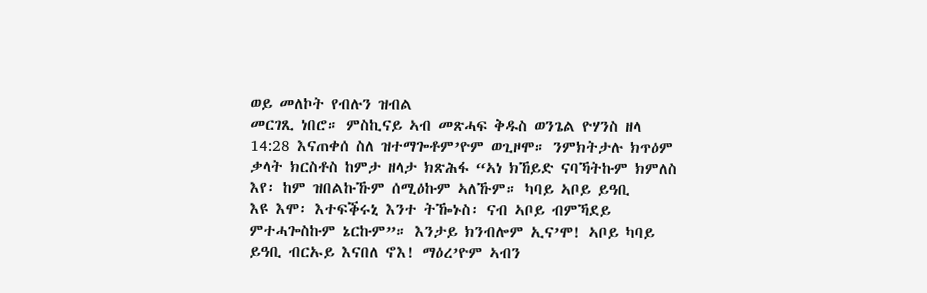ወይ መለኮት የብሉን ዝብል
መርገጺ ነበሮ። ምስኪናይ ኣብ መጽሓፍ ቅዱስ ወንጌል ዮሃንስ ዘላ 14:28 እናጠቀሰ ስለ ዝተማጐቶም’ዮም ወጊዞሞ። ንምክትታሉ ክጥዕም
ቃላት ክርስቶስ ከምታ ዘላታ ክጽሕፋ “ኣነ ክኸይድ ናባኻትኩም ክምለስ እየ፡ ከም ዝበልኩኹም ሰሚዕኩም ኣለኹም። ካባይ ኣቦይ ይዓቢ
እዩ እሞ፡ እተፍቕሩኒ እንተ ትዀኑስ፡ ናብ ኣቦይ ብምኻደይ ምተሓጐስኩም ኔርኩም”። እንታይ ክንብሎም ኢና’ሞ! ኣቦይ ካባይ ይዓቢ ብርኡይ እናበለ ኖእ! ማዕረ’ዮም ኣብን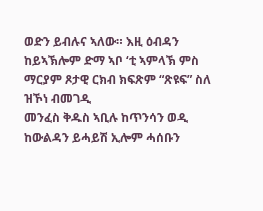ወድን ይብሉና ኣለው። እዚ ዕብዳን ከይኣኽሎም ድማ ኣቦ ‘ቲ ኣምላኽ ምስ ማርያም ጾታዊ ርክብ ክፍጽም “ጽዩፍ” ስለ ዝኾነ ብመገዲ
መንፈስ ቅዱስ ኣቢሉ ከጥንሳን ወዲ ከውልዳን ይሓይሽ ኢሎም ሓሰቡን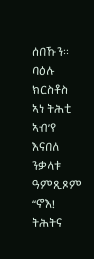ሰበኹን። ባዕሉ ክርስቶስ ኣነ ትሕቲ ኣብ’የ እናበለ ንቃላቱ
ዓምጺጾም “ኖእ! ትሕትና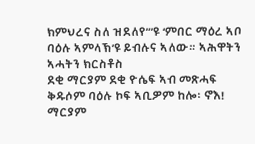ክምህረና ስለ ዝደለየ”’ዩ ‘ምበር ማዕረ ኣቦ ባዕሉ ኣምላኽ’ዩ ይብሉና ኣለው። ኣሕዋትን ኣሓትን ክርስቶስ
ደቂ ማርያም ደቂ ዮሴፍ ኣብ መጽሓፍ ቅዱሶም ባዕሉ ኮፍ ኣቢዎም ከሎ፡ ኖእ! ማርያም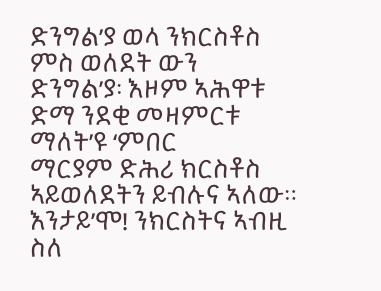ድንግል’ያ ወላ ንክርስቶስ ምስ ወለደት ውን
ድንግል’ያ፡ እዞም ኣሕዋቱ ድማ ንደቂ መዛምርቱ ማለት’ዩ ‘ምበር
ማርያም ድሕሪ ክርስቶስ ኣይወለደትን ይብሉና ኣለው። እንታይ’ሞ! ንክርስትና ኣብዚ ስለ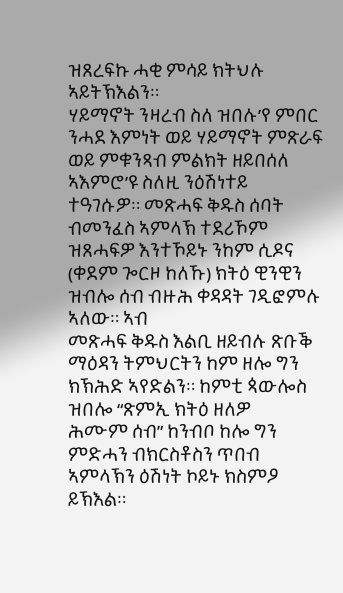ዝጸረፍኩ ሓቂ ምሳይ ክትህሉ ኣይትኽእልን።
ሃይማኖት ንዛረብ ስለ ዝበሉ’የ ምበር ንሓደ እምነት ወይ ሃይማኖት ምጽራፍ ወይ ምቁንጻብ ምልክት ዘይበሰለ ኣእምሮ’ዩ ስለዚ ንዕሽነተይ
ተዓገሱዎ። መጽሓፍ ቅዱስ ሰባት ብመንፈስ ኣምላኽ ተደሪኾም ዝጸሓፍዎ እንተኾይኑ ንከም ሲዶና (ቀደም ጐርዞ ከለኹ) ክትዕ ዊንዊን
ዝብሎ ሰብ ብዙሕ ቀዳዳት ገዲፎምሉ ኣለው። ኣብ
መጽሓፍ ቅዱስ እልቢ ዘይብሉ ጽቡቕ ማዕዳን ትምህርትን ከም ዘሎ ግን ክኽሕድ ኣየድልን። ከምቲ ጳውሎስ ዝበሎ “ጽምኢ ክትዕ ዘለዎ
ሕሙም ሰብ” ከንብቦ ከሎ ግን ምድሓን ብክርስቶስን ጥበብ ኣምላኽን ዕሽነት ኮይኑ ክስምዖ ይኽእል።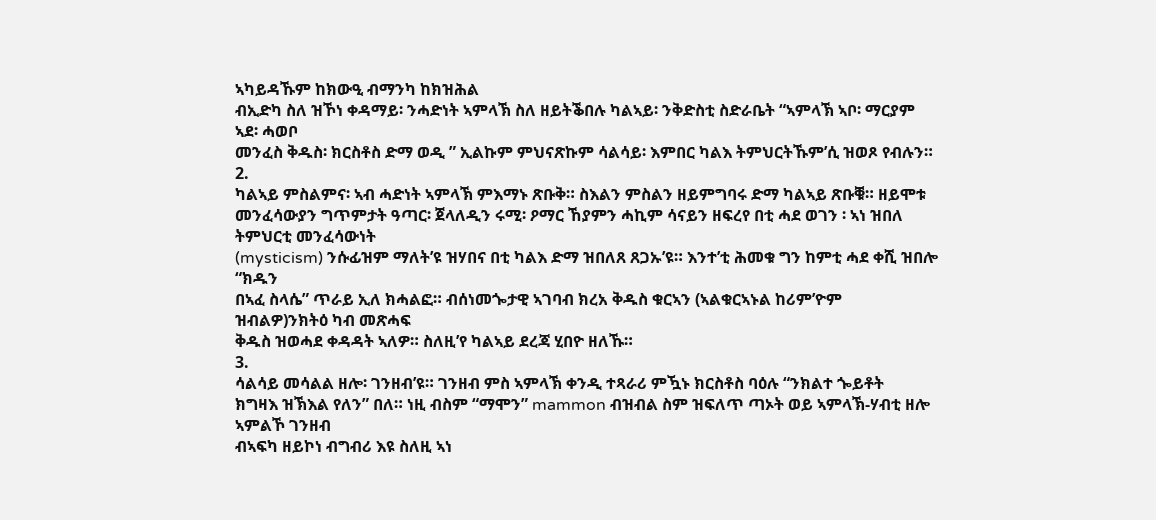ኣካይዳኹም ከክውዒ ብማንካ ከክዝሕል
ብኢድካ ስለ ዝኾነ ቀዳማይ፡ ንሓድነት ኣምላኽ ስለ ዘይትቕበሉ ካልኣይ፡ ንቅድስቲ ስድራቤት “ኣምላኽ ኣቦ፡ ማርያም ኣደ፡ ሓወቦ
መንፈስ ቅዱስ፡ ክርስቶስ ድማ ወዲ ” ኢልኩም ምህናጽኩም ሳልሳይ፡ እምበር ካልእ ትምህርትኹም’ሲ ዝወጾ የብሉን።
2.
ካልኣይ ምስልምና፡ ኣብ ሓድነት ኣምላኽ ምእማኑ ጽቡቅ። ስእልን ምስልን ዘይምግባሩ ድማ ካልኣይ ጽቡቑ። ዘይሞቱ
መንፈሳውያን ግጥምታት ዓጣር፡ ጀላለዲን ሩሚ፡ ዖማር ኸያምን ሓኪም ሳናይን ዘፍረየ በቲ ሓደ ወገን ፡ ኣነ ዝበለ ትምህርቲ መንፈሳውነት
(mysticism) ንሱፊዝም ማለት’ዩ ዝሃበና በቲ ካልእ ድማ ዝበለጸ ጸጋኡ’ዩ። እንተ’ቲ ሕመቁ ግን ከምቲ ሓደ ቀሺ ዝበሎ “ክዱን
በኣፈ ስላሴ” ጥራይ ኢለ ክሓልፎ። ብሰነመጐታዊ ኣገባብ ክረአ ቅዱስ ቁርኣን (ኣልቁርኣኑል ከሪም’ዮም ዝብልዎ)ንክትዕ ካብ መጽሓፍ
ቅዱስ ዝወሓደ ቀዳዳት ኣለዎ። ስለዚ’የ ካልኣይ ደረጃ ሂበዮ ዘለኹ።
3.
ሳልሳይ መሳልል ዘሎ፡ ገንዘብ’ዩ። ገንዘብ ምስ ኣምላኽ ቀንዲ ተጻራሪ ምዃኑ ክርስቶስ ባዕሉ “ንክልተ ጐይቶት
ክግዛእ ዝኽእል የለን” በለ። ነዚ ብስም “ማሞን” mammon ብዝብል ስም ዝፍለጥ ጣኦት ወይ ኣምላኽ-ሃብቲ ዘሎ ኣምልኾ ገንዘብ
ብኣፍካ ዘይኮነ ብግብሪ እዩ ስለዚ ኣነ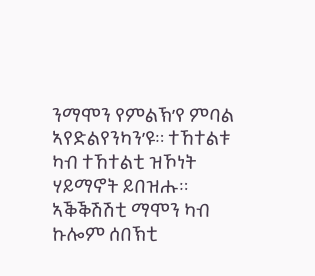ንማሞን የምልኽ’የ ምባል ኣየድልየንካን’ዩ። ተኸተልቱ ካብ ተኸተልቲ ዝኾነት ሃይማኖት ይበዝሑ።
ኣቕቕሽሽቲ ማሞን ካብ ኩሎም ሰበኽቲ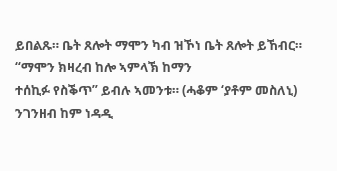ይበልጹ። ቤት ጸሎት ማሞን ካብ ዝኾነ ቤት ጸሎት ይኸብር። “ማሞን ክዛረብ ከሎ ኣምላኽ ከማን
ተሰኪፉ የስቕጥ” ይብሉ ኣመንቱ። (ሓቆም ‘ያቶም መስለኒ) ንገንዘብ ከም ነዳዲ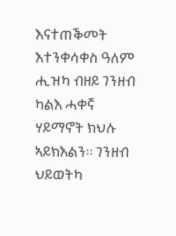እናተጠቕመት እተንቀሳቀስ ዓለም ሒዝካ ብዘይ ገንዘብ
ካልእ ሓቀኛ ሃይማኖት ክህሉ ኣይክእልን። ገንዘብ ህይወትካ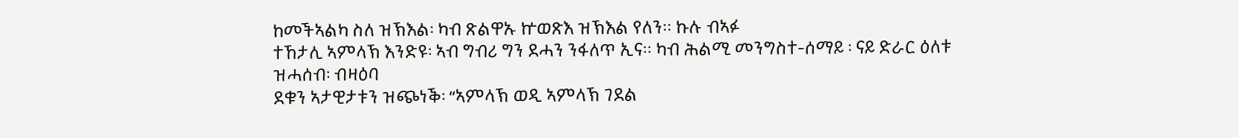ከመችኣልካ ስለ ዝኽእል፡ ካብ ጽልዋኡ ኵወጽእ ዝኽእል የለን። ኩሉ ብኣፉ
ተኸታሊ ኣምላኽ እንድዩ፡ ኣብ ግብሪ ግን ደሓን ንፋለጥ ኢና። ካብ ሕልሚ መንግስተ-ሰማይ ፡ ናይ ድራር ዕለቱ ዝሓሰብ፡ ብዛዕባ
ደቁን ኣታዊታቱን ዝጭነቕ፡ “ኣምላኽ ወዲ ኣምላኽ ገደል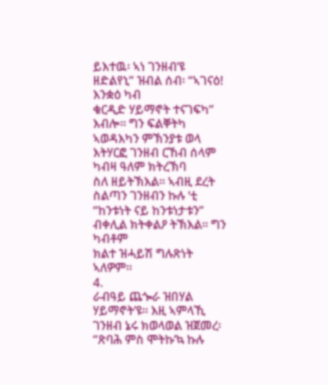ይእተዉ፡ ኣነ ገንዘብ’ዩ ዘድልየኒ” ዝብል ሰብ፡ “ኣገናዕ! እንቋዕ ካብ
ቁርዲድ ሃይማኖት ተናገፍካ” እብሎ። ግን ፍልቐትካ ኣወዳእካን ምኽንያቱ ወላ እትሃርፎ ገንዘብ ርኸብ ሰላም ካብዛ ዓለም ክትረኽባ
ስለ ዘይትኽእል። ኣብዚ ደረት ስልጣን ገንዘብን ኩሉ ‘ቲ “ከንቱነት ናይ ከንቱነታቱን” ብቀሊል ክትቀልዖ ትኽእል። ግን ካብቶም
ክልተ ዝሓይሽ ግሉጽነት ኣለዎም።
4.
ራብዓይ ጨጐራ ዝበሃል ሃይማኖት’ዩ። እዚ ኣምላኺ ገንዘብ ኔሩ ክወላወል ዝጀመረ፡ “ጽባሕ ምስ ሞትኩ’ኳ ኩሉ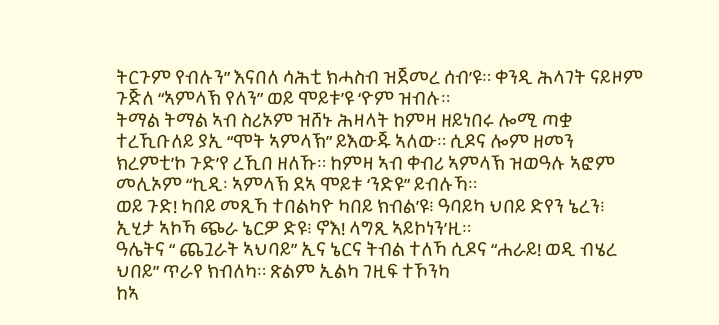ትርጉም የብሉን” እናበለ ሳሕቲ ክሓስብ ዝጀመረ ሰብ’ዩ። ቀንዲ ሕላገት ናይዞም ጉጅለ “ኣምላኽ የለን” ወይ ሞይቱ’ዩ ‘ዮም ዝብሉ።
ትማል ትማል ኣብ ስሪኦም ዝሸኑ ሕዛላት ከምዛ ዘይነበሩ ሎሚ ጣቋ ተረኺቡለይ ያኢ “ሞት ኣምላኽ” ይእውጁ ኣለው። ሲዶና ሎም ዘመን
ክረምቲ’ኮ ጉድ’የ ረኺበ ዘለኹ። ከምዛ ኣብ ቀብሪ ኣምላኽ ዝወዓሉ ኣፎም መሊኦም “ኪዲ፡ ኣምላኽ ደኣ ሞይቱ ‘ንድዩ” ይብሉኻ።
ወይ ጉድ! ካበይ መጺኻ ተበልካዮ ካበይ ክብል’ዩ፧ ዓባይካ ህበይ ድየን ኔረን፧ ኢሂታ ኣኮኻ ጭራ ኔርዎ ድዩ፧ ኖእ! ላግጺ ኣይኮነን’ዚ።
ዓሌትና “ ጨጓራት ኣህባይ” ኢና ኔርና ትብል ተለኻ ሲዶና “ሐራይ! ወዲ ብሄረ ህበይ” ጥራየ ክብለካ። ጽልም ኢልካ ገዚፍ ተኾንካ
ከኣ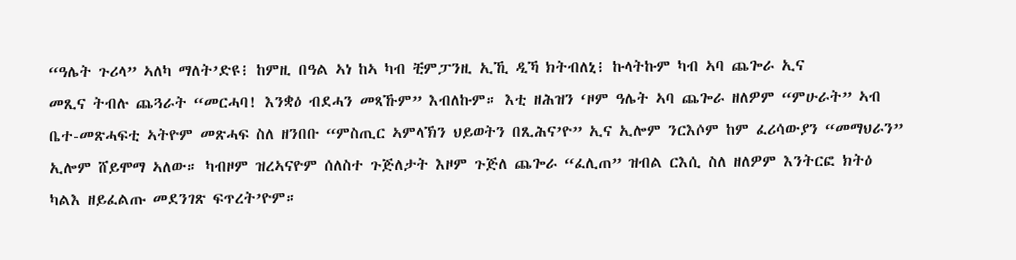“ዓሌት ጉሪላ” ኣለካ ማለት’ድዩ፧ ከምዚ በዓል ኣነ ከኣ ካብ ቺምፓንዚ ኢኺ ዲኻ ክትብለኒ፧ ኩላትኩም ካብ ኣባ ጨጐራ ኢና
መጺና ትብሉ ጨጓራት “መርሓባ! እንቋዕ ብደሓን መጻኹም” እብለኩም። እቲ ዘሕዝን ‘ዞም ዓሌት ኣባ ጨጐራ ዘለዎም “ምሁራት” ኣብ
ቤተ-መጽሓፍቲ ኣትዮም መጽሓፍ ስለ ዘንበቡ “ምስጢር ኣምላኽን ህይወትን በጺሕና’ዮ” ኢና ኢሎም ንርእሶም ከም ፈሪሳውያን “መማህራን”
ኢሎም ሸይሞማ ኣለው። ካብዞም ዝረኣናዮም ሰለስተ ጉጅለታት እዞም ጉጅለ ጨጐራ “ፈሊጠ” ዝብል ርእሲ ስለ ዘለዎም እንትርፎ ክትዕ
ካልእ ዘይፈልጡ መደንገጽ ፍጥረት’ዮም።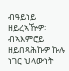ብዓይነይ ዘይረኣዅዎ፡ ብኣእምሮይ ዘይበጻሕኩዎ ኩሉ ነገር ህላውነት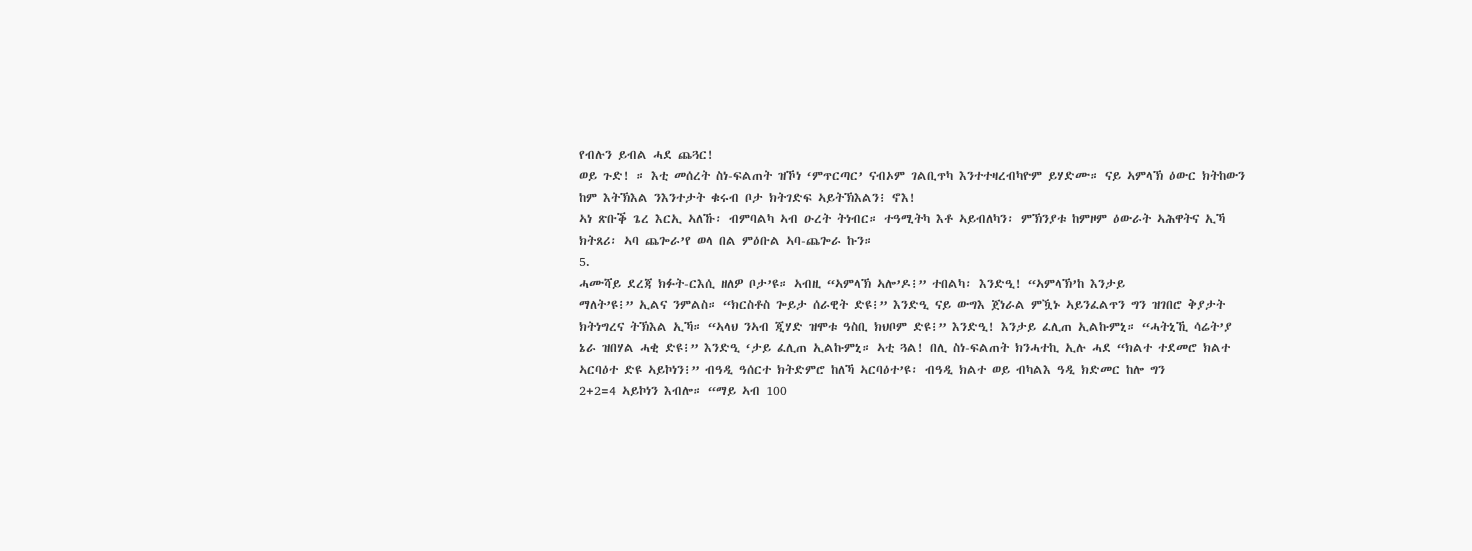የብሉን ይብል ሓደ ጨጓር!
ወይ ጉድ! ። እቲ መሰረት ስነ-ፍልጠት ዝኾነ ‘ምጥርጣር’ ናብኦም ገልቢጥካ እንተተዛረብካዮም ይሃድሙ። ናይ ኣምላኽ ዕውር ክትከውን
ከም እትኽእል ንእንተታት ቁሩብ ቦታ ክትገድፍ ኣይትኽእልን፧ ኖእ!
ኣነ ጽቡቕ ጌረ እርኢ ኣለኹ፡ ብምባልካ ኣብ ዑረት ትነብር። ተዓሚትካ እቶ ኣይብለካን፡ ምኽንያቱ ከምዞም ዕውራት ኣሕዋትና ኢኻ
ክትጸሪ፡ ኣባ ጨጐራ’የ ወላ በል ምዕቡል ኣባ-ጨጐራ ኩን።
5.
ሓሙሻይ ደረጃ ክፉት-ርእሲ ዘለዎ ቦታ’ዩ። ኣብዚ “ኣምላኽ ኣሎ’ዶ፧” ተበልካ፡ እንድዒ! “ኣምላኽ’ከ እንታይ
ማለት’ዩ፧” ኢልና ንምልስ። “ክርስቶስ ጐይታ ሰራዊት ድዩ፧” እንድዒ ናይ ውግእ ጀነራል ምዃኑ ኣይንፈልጥን ግን ዝገበሮ ቅያታት
ክትነግረና ትኽእል ኢኻ። “ኣላህ ንኣብ ጂሃድ ዝሞቱ ዓስቢ ክህቦም ድዩ፧” እንድዒ! እንታይ ፈሊጠ ኢልኩምኒ። “ሓትኒኺ ሳሬት’ያ
ኔራ ዝበሃል ሓቂ ድዩ፧” እንድዒ ‘ታይ ፈሊጠ ኢልኩምኒ። ኣቲ ጓል! በሊ ስነ-ፍልጠት ክንሓተኪ ኢሉ ሓደ “ክልተ ተደመሮ ክልተ
ኣርባዕተ ድዩ ኣይኮነን፧” ብዓዲ ዓሰርተ ክትድምሮ ከለኻ ኣርባዕተ’ዩ፡ ብዓዲ ክልተ ወይ ብካልእ ዓዲ ክድመር ከሎ ግን
2+2=4 ኣይኮነን እብሎ። “ማይ ኣብ 100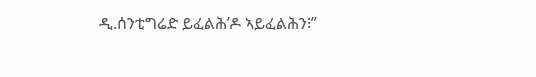ዲ.ሰንቲግሬድ ይፈልሕ’ዶ ኣይፈልሕን፧”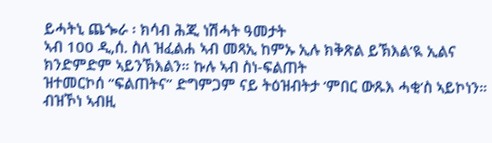ይሓትኒ ጨጐራ ፡ ክሳብ ሕጂ ነሽሓት ዓመታት
ኣብ 100 ዲ,ሰ. ስለ ዝፈልሐ ኣብ መጻኢ ከምኡ ኢሉ ክቅጽል ይኽእል’ዪ ኢልና ክንድምድም ኣይንኽእልን። ኩሉ ኣብ ስነ-ፍልጠት
ዝተመርኮሰ “ፍልጠትና” ድግምጋም ናይ ትዕዝብትታ ‘ምበር ውጹእ ሓቂ’ስ ኣይኮነን። ብዝኾነ ኣብዚ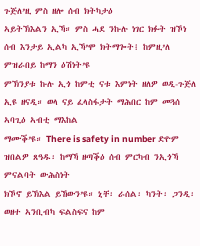ጉጅለ’ዚ ምስ ዘሎ ሰብ ክትካታዕ
ኣይትኽእልን ኢኻ። ምስ ሓደ ንኩሉ ነገር ክፉት ዝኾነ ሰብ እንታይ ኢልካ ኢኻ’ሞ ክትማጐት፧ ከምዚ’ለ ምዝራበይ ከማን ዕሽነት’ዩ
ምኽንያቱ ኩሉ ኢጎ ከምቲ ናቱ እምነት ዘለዎ ወዲ-ጉጅለ ኢዩ ዘናዲ። ወላ ናይ ፈላስፋታት ማሕበር ከም መጓሰ ኣባጊዕ ኣብቲ ማእከል
ማሙቕ’ዩ። There is safety in number ድዮም ዝበልዎ ጸዓዱ፡ ከማኻ ዘጣቕዕ ሰብ ምርካብ ንኢጎኻ ምናልባት ውሕስነት
ክኾኖ ይኽእል ይኸውን’ዩ። ኒቸ፡ ራሰል፡ ካንት፡ ጋንዲ፡ ወዘተ ኣንቢብካ ፍልስፍና ከም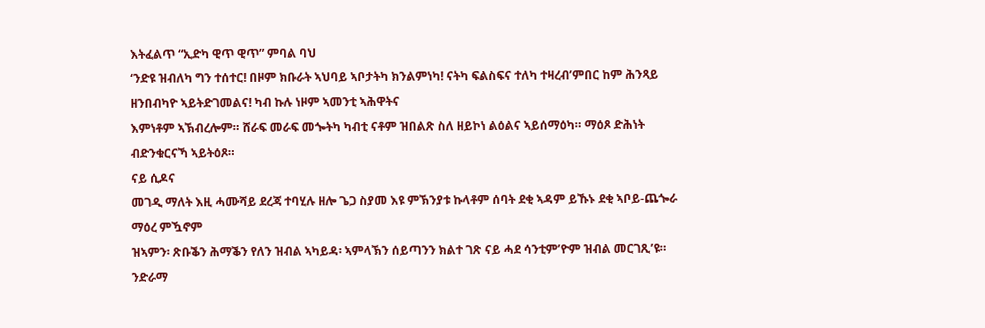እትፈልጥ “ኢድካ ዊጥ ዊጥ” ምባል ባህ
‘ንድዩ ዝብለካ ግን ተሰተር! በዞም ክቡራት ኣህባይ ኣቦታትካ ክንልምነካ! ናትካ ፍልስፍና ተለካ ተዛረብ’ምበር ከም ሕንጻይ ዘንበብካዮ ኣይትድገመልና! ካብ ኩሉ ነዞም ኣመንቲ ኣሕዋትና
እምነቶም ኣኽብረሎም። ሸራፍ መራፍ መጐትካ ካብቲ ናቶም ዝበልጽ ስለ ዘይኮነ ልዕልና ኣይሰማዕካ። ማዕጾ ድሕነት ብድንቁርናኻ ኣይትዕጾ።
ናይ ሲዶና
መገዲ ማለት እዚ ሓሙሻይ ደረጃ ተባሂሉ ዘሎ ጌጋ ስያመ እዩ ምኽንያቱ ኩላቶም ሰባት ደቂ ኣዳም ይኹኑ ደቂ ኣቦይ-ጨጐራ ማዕረ ምዃኖም
ዝኣምን፡ ጽቡቕን ሕማቕን የለን ዝብል ኣካይዳ፡ ኣምላኽን ሰይጣንን ክልተ ገጽ ናይ ሓደ ሳንቲም’ዮም ዝብል መርገጺ’ዩ። ንድራማ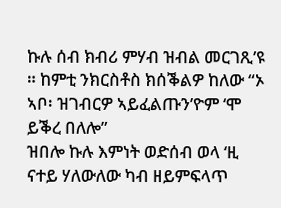ኩሉ ሰብ ክብሪ ምሃብ ዝብል መርገጺ’ዩ ። ከምቲ ንክርስቶስ ክሰቕልዎ ከለው “ኦ ኣቦ፡ ዝገብርዎ ኣይፈልጡን’ዮም ‘ሞ ይቕረ በለሎ”
ዝበሎ ኩሉ እምነት ወድሰብ ወላ ‘ዚ ናተይ ሃለውለው ካብ ዘይምፍላጥ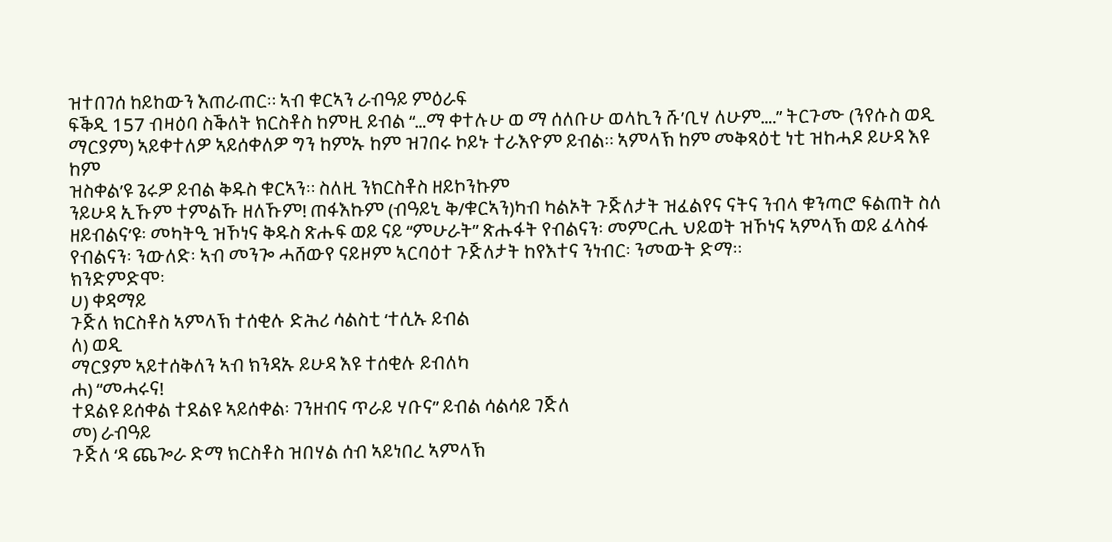ዝተበገሰ ከይከውን እጠራጠር። ኣብ ቁርኣን ራብዓይ ምዕራፍ
ፍቕዲ 157 ብዛዕባ ስቕለት ክርስቶስ ከምዚ ይብል “…ማ ቀተሉሁ ወ ማ ሰለቡሁ ወላኪን ሹ’ቢሃ ለሁም….” ትርጉሙ (ንየሱስ ወዲ
ማርያም) ኣይቀተለዎ ኣይሰቀለዎ ግን ከምኡ ከም ዝገበሩ ኮይኑ ተራእዮም ይብል። ኣምላኽ ከም መቅጻዕቲ ነቲ ዝከሓዶ ይሁዳ እዩ ከም
ዝስቀል’ዩ ጌሩዎ ይብል ቅዱስ ቁርኣን። ስለዚ ንክርስቶስ ዘይኮንኩም
ንይሁዳ ኢኹም ተምልኹ ዘለኹም! ጠፋእኩም (ብዓይኒ ቅ/ቁርኣን)ካብ ካልኦት ጉጅለታት ዝፈልየና ናትና ንብላ ቁንጣሮ ፍልጠት ስለ
ዘይብልና’ዩ፡ መካትዒ ዝኾነና ቅዱስ ጽሑፍ ወይ ናይ “ምሁራት” ጽሑፋት የብልናን፡ መምርሒ ህይወት ዝኾነና ኣምላኽ ወይ ፈላስፋ
የብልናን፡ ንውለድ፡ ኣብ መንጐ ሓሸውየ ናይዞም ኣርባዕተ ጉጅለታት ከየእተና ንነብር፡ ንመውት ድማ።
ክንድምድሞ፡
ሀ) ቀዳማይ
ጉጅለ ክርስቶስ ኣምላኽ ተሰቂሉ ድሕሪ ሳልስቲ ‘ተሲኡ ይብል
ለ) ወዲ
ማርያም ኣይተሰቅለን ኣብ ክንዳኡ ይሁዳ እዩ ተሰቂሉ ይብለካ
ሐ) “መሓሩና!
ተደልዩ ይሰቀል ተደልዩ ኣይሰቀል፡ ገንዘብና ጥራይ ሃቡና” ይብል ሳልሳይ ገጅለ
መ) ራብዓይ
ጉጅለ ‘ዳ ጨጐራ ድማ ክርስቶስ ዝበሃል ሰብ ኣይነበረ ኣምላኽ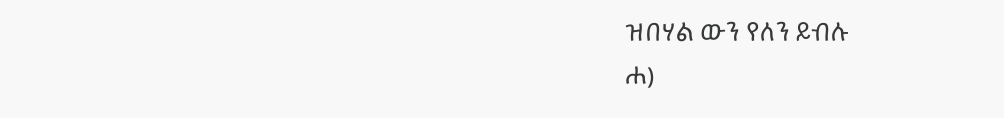ዝበሃል ውን የለን ይብሉ
ሐ)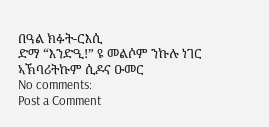በዓል ክፉት-ርእሲ
ድማ “እንድዒ!” ዩ መልሶም ንኩሉ ነገር
ኣኽባሪትኩም ሲዶና ዑመር
No comments:
Post a Comment